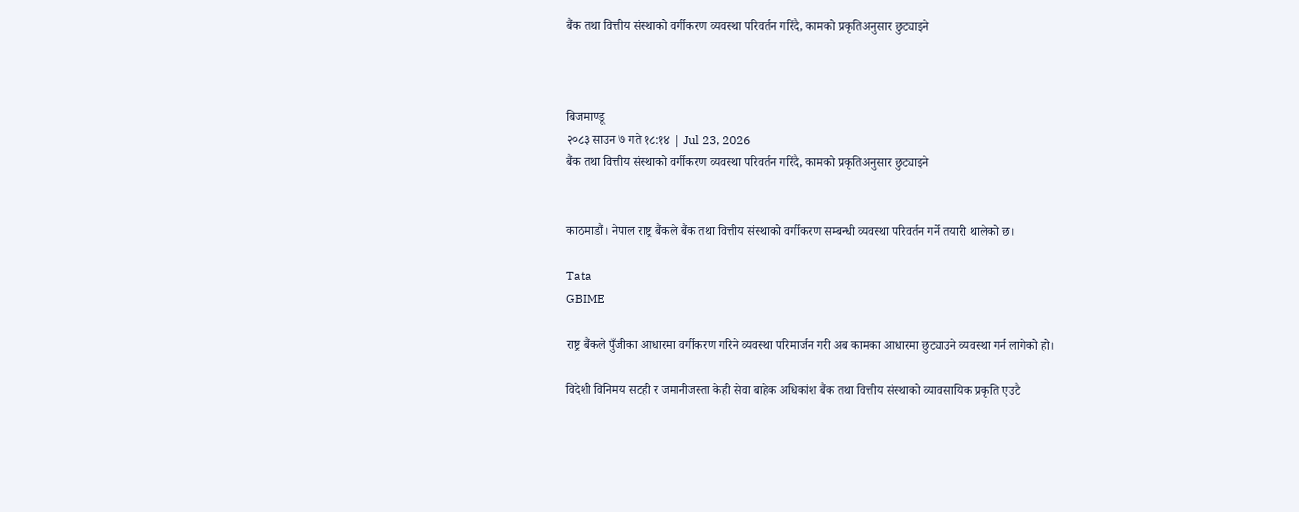बैंक तथा वित्तीय संस्थाको वर्गीकरण व्यवस्था परिवर्तन गरिंदै, कामको प्रकृतिअनुसार छुट्याइने



बिजमाण्डू
२०८३ साउन ७ गते १८:१४ | Jul 23, 2026
बैंक तथा वित्तीय संस्थाको वर्गीकरण व्यवस्था परिवर्तन गरिंदै, कामको प्रकृतिअनुसार छुट्याइने


काठमाडौं। नेपाल राष्ट्र बैंकले बैंक तथा वित्तीय संस्थाको वर्गीकरण सम्बन्धी व्यवस्था परिवर्तन गर्ने तयारी थालेको छ।

Tata
GBIME

राष्ट्र बैंकले पुँजीका आधारमा वर्गीकरण गरिने व्यवस्था परिमार्जन गरी अब कामका आधारमा छुट्याउने व्यवस्था गर्न लागेको हो।

विदेशी विनिमय सटही र जमानीजस्ता केही सेवा बाहेक अधिकांश बैंक तथा वित्तीय संस्थाको व्यावसायिक प्रकृति एउटै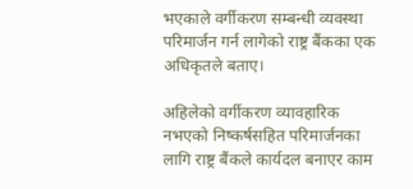भएकाले वर्गीकरण सम्बन्धी व्यवस्था परिमार्जन गर्न लागेको राष्ट्र बैंकका एक अधिकृतले बताए।

अहिलेको वर्गीकरण व्यावहारिक नभएको निष्कर्षसहित परिमार्जनका लागि राष्ट्र बैंकले कार्यदल बनाएर काम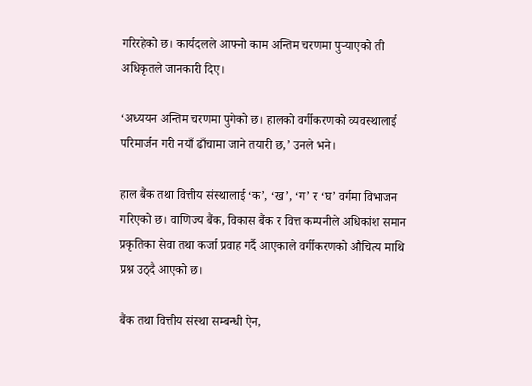गरिरहेको छ। कार्यदलले आफ्नो काम अन्तिम चरणमा पुर्‍याएको ती अधिकृतले जानकारी दिए।

‘अध्ययन अन्तिम चरणमा पुगेको छ। हालको वर्गीकरणको व्यवस्थालाई परिमार्जन गरी नयाँ ढाँचामा जाने तयारी छ,’ उनले भने।

हाल बैंक तथा वित्तीय संस्थालाई ‘क’, ‘ख’, ‘ग’ र ‘घ’ वर्गमा विभाजन गरिएको छ। वाणिज्य बैंक, विकास बैंक र वित्त कम्पनीले अधिकांश समान प्रकृतिका सेवा तथा कर्जा प्रवाह गर्दै आएकाले वर्गीकरणको औचित्य माथि प्रश्न उठ्दै आएको छ।

बैंक तथा वित्तीय संस्था सम्बन्धी ऐन,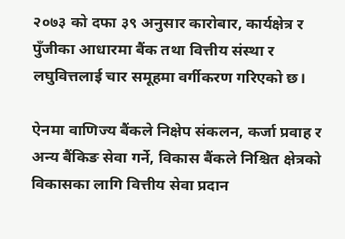२०७३ को दफा ३९ अनुसार कारोबार, कार्यक्षेत्र र पुँजीका आधारमा बैंक तथा वित्तीय संस्था र लघुवित्तलाई चार समूहमा वर्गीकरण गरिएको छ।

ऐनमा वाणिज्य बैंकले निक्षेप संकलन, कर्जा प्रवाह र अन्य बैंकिङ सेवा गर्ने, विकास बैंकले निश्चित क्षेत्रको विकासका लागि वित्तीय सेवा प्रदान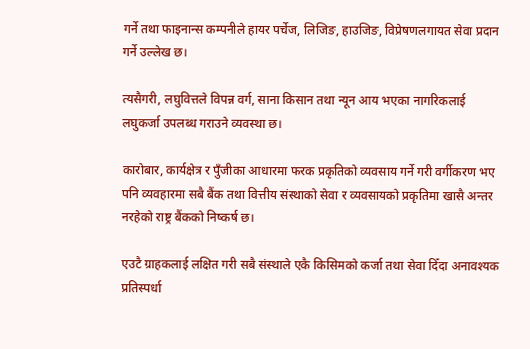गर्ने तथा फाइनान्स कम्पनीले हायर पर्चेज, लिजिङ, हाउजिङ, विप्रेषणलगायत सेवा प्रदान गर्ने उल्लेख छ।

त्यसैगरी, लघुवित्तले विपन्न वर्ग, साना किसान तथा न्यून आय भएका नागरिकलाई लघुकर्जा उपलब्ध गराउने व्यवस्था छ।

कारोबार, कार्यक्षेत्र र पुँजीका आधारमा फरक प्रकृतिको व्यवसाय गर्ने गरी वर्गीकरण भए पनि व्यवहारमा सबै बैंक तथा वित्तीय संस्थाको सेवा र व्यवसायको प्रकृतिमा खासै अन्तर नरहेको राष्ट्र बैंकको निष्कर्ष छ।

एउटै ग्राहकलाई लक्षित गरी सबै संस्थाले एकै किसिमको कर्जा तथा सेवा दिँदा अनावश्यक प्रतिस्पर्धा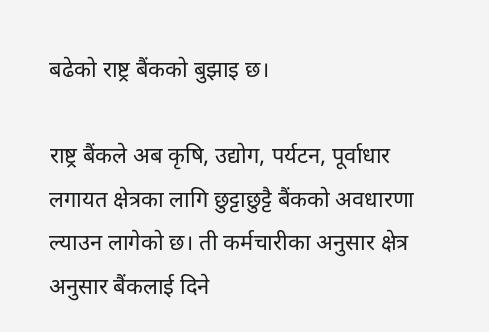बढेको राष्ट्र बैंकको बुझाइ छ।

राष्ट्र बैंकले अब कृषि, उद्योग, पर्यटन, पूर्वाधार लगायत क्षेत्रका लागि छुट्टाछुट्टै बैंकको अवधारणा ल्याउन लागेको छ। ती कर्मचारीका अनुसार क्षेत्र अनुसार बैंकलाई दिने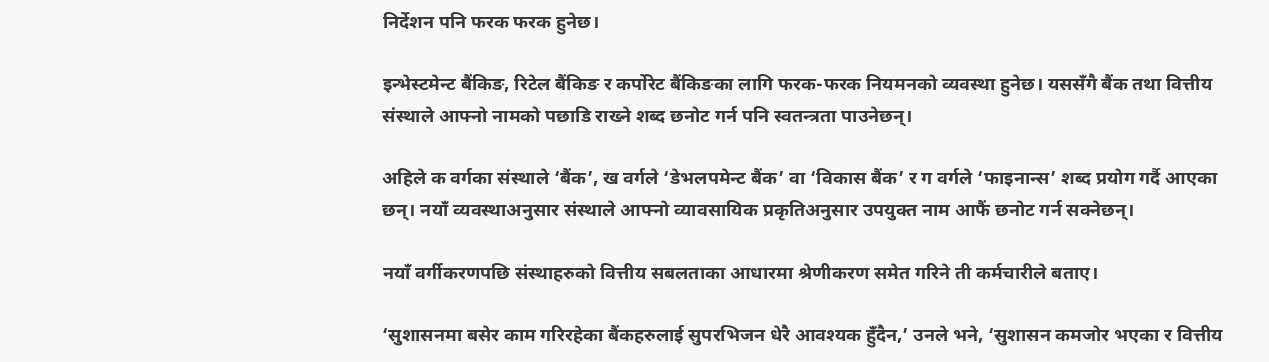निर्देशन पनि फरक फरक हुनेछ।

इन्भेस्टमेन्ट बैंकिङ, रिटेल बैंकिङ र कर्पोरेट बैंकिङका लागि फरक-फरक नियमनको व्यवस्था हुनेछ। यससँगै बैंक तथा वित्तीय संस्थाले आफ्नो नामको पछाडि राख्ने शब्द छनोट गर्न पनि स्वतन्त्रता पाउनेछन्।

अहिले क वर्गका संस्थाले ‘बैंक’, ख वर्गले ‘डेभलपमेन्ट बैंक’ वा ‘विकास बैंक’ र ग वर्गले ‘फाइनान्स’ शब्द प्रयोग गर्दै आएका छन्। नयाँ व्यवस्थाअनुसार संस्थाले आफ्नो व्यावसायिक प्रकृतिअनुसार उपयुक्त नाम आफैं छनोट गर्न सक्नेछन्।

नयाँ वर्गीकरणपछि संस्थाहरुको वित्तीय सबलताका आधारमा श्रेणीकरण समेत गरिने ती कर्मचारीले बताए।

‘सुशासनमा बसेर काम गरिरहेका बैंकहरुलाई सुपरभिजन धेरै आवश्यक हुँदैन,’ उनले भने, ‘सुशासन कमजोर भएका र वित्तीय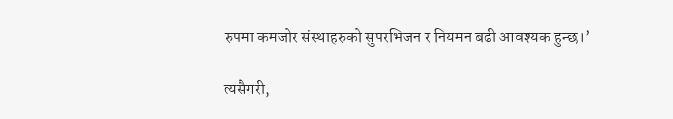रुपमा कमजोर संस्थाहरुको सुपरभिजन र नियमन बढी आवश्यक हुन्छ।’

त्यसैगरी,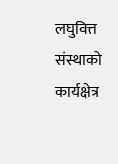लघुवित्त संस्थाको कार्यक्षेत्र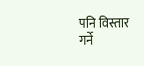पनि विस्तार गर्ने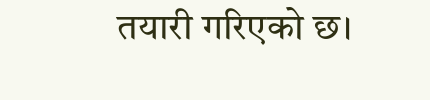तयारी गरिएको छ।